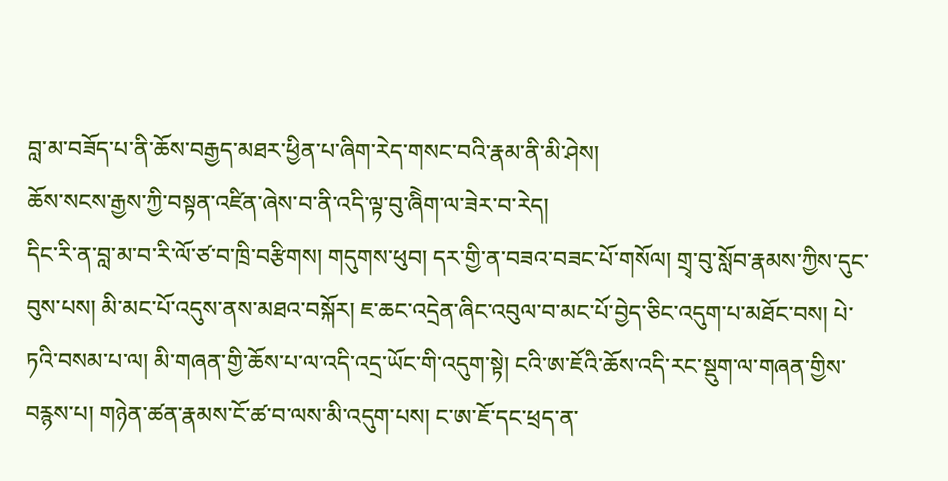བླ་མ་བཟོད་པ་ནི་ཆོས་བརྒྱད་མཐར་ཕྱིན་པ་ཞིག་རེད་གསང་བའི་རྣམ་ནི་མི་ཤེས།
ཆོས་སངས་རྒྱས་ཀྱི་བསྟན་འཛིན་ཞེས་བ་ནི་འདི་ལྟ་བུ་ཞིེག་ལ་ཟེར་བ་རེད།
དིང་རི་ན་བླ་མ་བ་རི་ལོ་ཙ་བ་ཁྲི་བརྩིགས། གདུགས་ཕུབ། དར་གྱི་ན་བཟའ་བཟང་པོ་གསོལ། གྲྭ་བུ་སློབ་རྣམས་ཀྱིས་དུང་བུས་པས། མི་མང་པོ་འདུས་ནས་མཐའ་བསྐོར། ཇ་ཆང་འདྲེན་ཞིང་འབུལ་བ་མང་པོ་བྱེད་ཅིང་འདུག་པ་མཐོང་བས། པེ་ཏའི་བསམ་པ་ལ། མི་གཞན་གྱི་ཆོས་པ་ལ་འདི་འདྲ་ཡོང་གི་འདུག་སྟེ། ངའི་ཨ་ཇོའི་ཆོས་འདི་རང་སྡུག་ལ་གཞན་གྱིས་བརྙས་པ། གཉེན་ཚན་རྣམས་ངོ་ཚ་བ་ལས་མི་འདུག་པས། ང་ཨ་ཇོ་དང་ཕྲད་ན་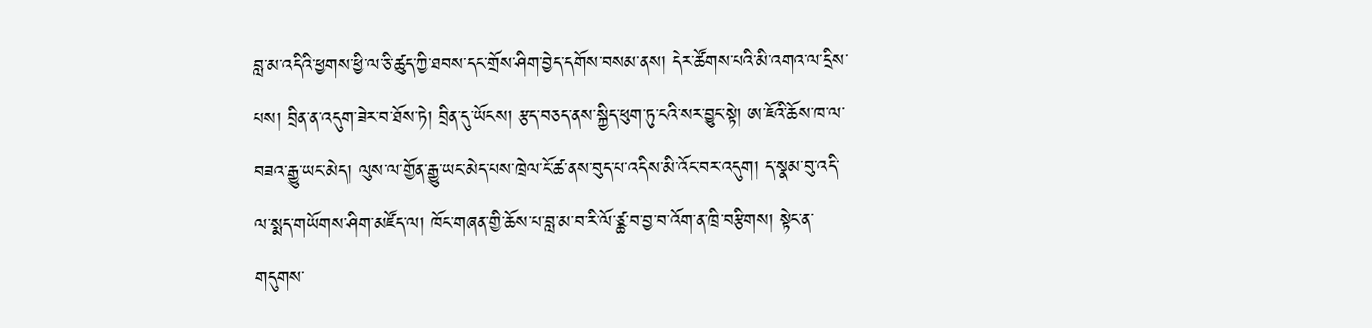བླ་མ་འདིའི་ཕྱགས་ཕྱི་ལ་ཅི་ཚུད་ཀྱི་ཐབས་དང་གྲོས་ཤིག་བྱེད་དགོས་བསམ་ནས། དེར་ཚོགས་པའི་མི་འགའ་ལ་དྲིས་པས། བྲིན་ན་འདུག་ཟེར་བ་ཐོས་ཏེ། བྲིན་དུ་ཡོངས། རྩད་བཅད་ནས་སྐྱིད་ཕུག་ཏུ་ངའི་སར་བྱུང་སྟེ། ཨ་ཇོའི་ཆོས་ཁ་ལ་བཟའ་རྒྱུ་ཡང་མེད། ལུས་ལ་གྱོན་རྒྱུ་ཡང་མེད་པས་ཁྲེལ་ངོ་ཚ་ནས་བུད་པ་འདིས་མི་འོང་བར་འདུག། ད་སྣམ་བུ་འདི་ལ་སྨད་གཡོགས་ཤིག་མཛོད་ལ། ཁོང་གཞན་གྱི་ཆོས་པ་བླ་མ་བ་རི་ལོ་ཙྪ་བ་བྱ་བ་འོག་ན་ཁྲི་བརྩིགས། སྟེང་ན་གདུགས་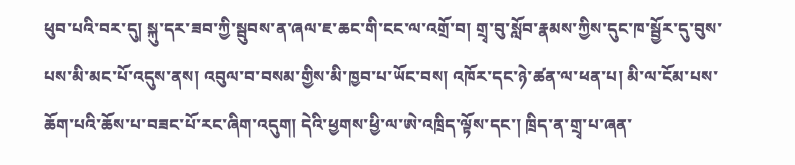ཕུབ་པའི་བར་དུ། སྐུ་དར་ཟབ་ཀྱི་སྦུབས་ན་ཞལ་ཇ་ཆང་གི་ངང་ལ་འགྲོ་བ། གྲྭ་བུ་སློབ་རྣམས་ཀྱིས་དུང་ཁ་སྦྱོར་དུ་བུས་པས་མི་མང་པོ་འདུས་ནས། འབུལ་བ་བསམ་གྱིས་མི་ཁྱབ་པ་ཡོང་བས། འཁོར་དང་ཉེ་ཚན་ལ་ཕན་པ། མི་ལ་ངོམ་པས་ཆོག་པའི་ཆོས་པ་བཟང་པོ་རང་ཞིག་འདུག། དེའི་ཕྱགས་ཕྱི་ལ་ཨེ་འཁྲིད་ལྟོས་དང་། ཁྲིད་ན་གྲྭ་པ་ཞན་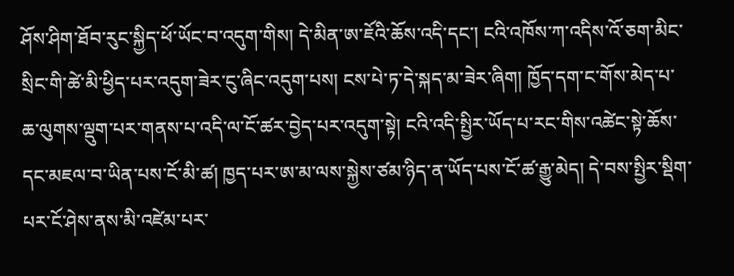ཤོས་ཤིག་ཐོབ་རུང་སྐྱིད་ཕོ་ཡོང་བ་འདུག་གིས། དེ་མིན་ཨ་ཇོའི་ཆོས་འདི་དང་། ངའི་འཁོས་ཀ་འདིས་འོ་ཅག་མིང་སྲིང་གི་ཚེ་མི་ཕྱིད་པར་འདུག་ཟེར་ངུ་ཞིང་འདུག་པས། ངས་པེ་ཏ་དེ་སྐད་མ་ཟེར་ཞིག། ཁྱོད་དག་ང་གོས་མེད་པ་ཆ་ལུགས་ལྡུག་པར་གནས་པ་འདི་ལ་ངོ་ཚར་བྱེད་པར་འདུག་སྟེ། ངའི་འདི་སྤྱིར་ཡོད་པ་རང་གིས་འཚེང་སྟེ་ཆོས་དང་མཇལ་བ་ཡིན་པས་ངོ་མི་ཚ། ཁྱད་པར་ཨ་མ་ལས་སྐྱེས་ཙམ་ཉིད་ན་ཡོད་པས་ངོ་ཚ་རྒྱུ་མེད། དེ་བས་སྤྱིར་སྡིག་པར་ངོ་ཤེས་ནས་མི་འཛེམ་པར་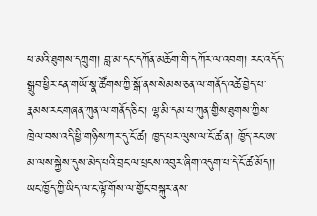ཕ་མའི་ཐུགས་དཀྲུག། བླ་མ་དང་དཀོན་མཆོག་གི་དཀོར་ལ་འབག། རང་འདོད་སྒྲུབ་ཕྱིར་ངན་གཡོ་སྣ་ཚོགས་ཀྱི་སྒོ་ནས་སེམས་ཅན་ལ་གནོད་འཚེ་བྱེད་པ་རྣམས་རང་གཞན་ཀུན་ལ་གནོད་ཅིང་། ལྷ་མི་དམ་པ་ཀུན་གྱིས་ཐུགས་ཀྱིས་ཁྲེལ་བས་འདི་ཕྱི་གཉིས་ཀར་དུ་ངོ་ཚ། ཁྱད་པར་ལུས་ལ་ངོ་ཚ་ན། ཁྱོད་རང་ཨ་མ་ལས་སྐྱེས་དུས་མེད་པའི་བྲང་ལ་པྲངས་འབུར་ཞིག་འདུག་པ་དེ་ངོ་ཚ་མོད།། ཡང་ཁྱོད་ཀྱི་ཡིད་ལ་ང་ལྟོ་གོས་ལ་གྱོང་བསྐུར་ནས་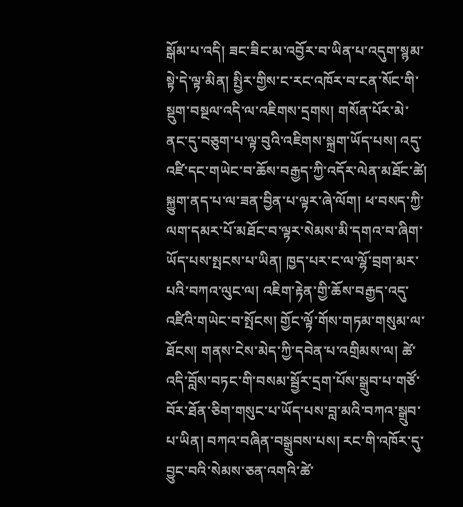སྒོམ་པ་འདི། ཟང་ཟིང་མ་འབྱོར་བ་ཡིན་པ་འདུག་སྙམ་སྟེ་དེ་ལྟ་མིན། སྤྱིར་གྱིས་ང་རང་འཁོར་བ་ངན་སོང་གི་སྡུག་བསྔལ་འདི་ལ་འཇིགས་དྲགས། གསོན་པོར་མེ་ནང་དུ་བཅུག་པ་ལྟ་བུའི་འཇིགས་སྐྲག་ཡོད་པས། འདུ་འཛི་དང་གཡེང་བ་ཆོས་བརྒྱད་ཀྱི་འདོར་ལེན་མཐོང་ཚེ། སྐྱུག་ནད་པ་ལ་ཟན་བྱིན་པ་ལྟར་ཞེ་ལོག། ཕ་བསད་ཀྱི་ལག་དམར་པོ་མཐོང་བ་ལྟར་སེམས་མི་དགའ་བ་ཞིག་ཡོད་པས་སྤངས་པ་ཡིན། ཁྱད་པར་ང་ལ་ལྷོ་བྲག་མར་པའི་བཀའ་ལུང་ལ། འཇིག་རྟེན་གྱི་ཆོས་བརྒྱད་འདུ་འཛིའི་གཡེང་བ་སྤོངས། གྱོང་ལྟོ་གོས་གཏམ་གསུམ་ལ་ཐོངས། གནས་ངེས་མེད་ཀྱི་དབེན་པ་འགྲིམས་ལ། ཚེ་འདི་བློས་བཏང་གི་བསམ་སྦྱོར་དྲག་པོས་སྒྲུབ་པ་གཙོ་བོར་ཐོན་ཅིག་གསུང་པ་ཡོད་པས་བླ་མའི་བཀའ་སྒྲུབ་པ་ཡིན། བཀའ་བཞིན་བསྒྲུབས་པས། རང་གི་འཁོར་དུ་བྱུང་བའི་སེམས་ཅན་འགའི་ཚེ་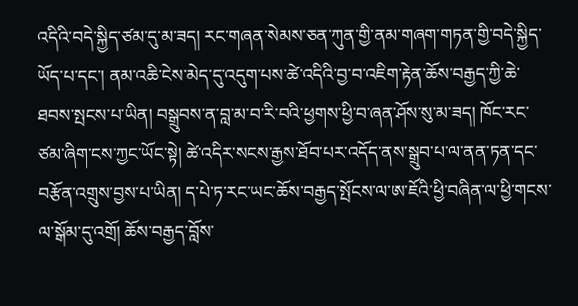འདིའི་བདེ་སྐྱིད་ཙམ་དུ་མ་ཟད། རང་གཞན་སེམས་ཅན་ཀུན་གྱི་ནམ་གཞག་གཏན་གྱི་བདེ་སྐྱིད་ཡོད་པ་དང་། ནམ་འཆི་ངེས་མེད་དུ་འདུག་པས་ཚེ་འདིའི་བྱ་བ་འཇིག་རྟེན་ཆོས་བརྒྱད་ཀྱི་ཆེ་ཐབས་སྤངས་པ་ཡིན། བསྒྲུབས་ན་བླ་མ་བ་རི་བའི་ཕྱགས་ཕྱི་བ་ཞན་ཤོས་སུ་མ་ཟད། ཁོང་རང་ཙམ་ཞིག་ངས་ཀྱང་ཡོང་སྟེ། ཚེ་འདིར་སངས་རྒྱས་ཐོབ་པར་འདོད་ནས་སྒྲུབ་པ་ལ་ནན་ཏན་དང་བརྩོན་འགྲུས་བྱས་པ་ཡིན། ད་པེ་ཏ་རང་ཡང་ཆོས་བརྒྱད་སྤོངས་ལ་ཨ་ཇོའི་ཕྱི་བཞིན་ལ་ཕྱི་གངས་ལ་སྒོམ་དུ་འགྲོ། ཆོས་བརྒྱད་བློས་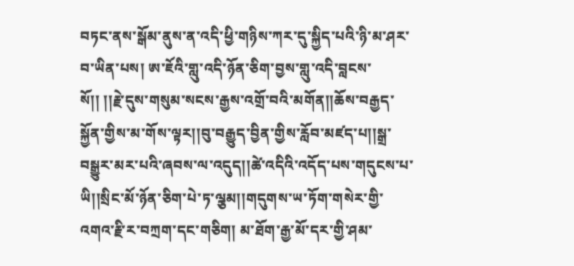བཏང་ནས་སྒོམ་ནུས་ན་འདི་ཕྱི་གཉིས་ཀར་དུ་སྐྱིད་པའི་ཉི་མ་ཤར་བ་ཡིན་པས། ཨ་ཇོའི་གླུ་འདི་ཉོན་ཅིག་བྱས་གླུ་འདི་བླངས་སོ།། །།རྗེ་དུས་གསུམ་སངས་རྒྱས་འགྲོ་བའི་མགོན།།ཆོས་བརྒྱད་སྐྱོན་གྱིས་མ་གོས་ལྟར།།བུ་བརྒྱུད་བྱིན་གྱིས་རློབ་མཛད་པ།།སྒྲ་བསྒྱུར་མར་པའི་ཞབས་ལ་འདུད།།ཚེ་འདིའི་འདོད་པས་གདུངས་པ་ཡི།།སྲིང་མོ་ཉོན་ཅིག་པེ་ཏ་ལྕམ།།གདུགས་ཡ་ཏོག་གསེར་གྱི་འགའ་རྗི་ར་བཀྲག་དང་གཅིག། མ་ཐོག་རྒྱ་མོ་དར་གྱི་ཤམ་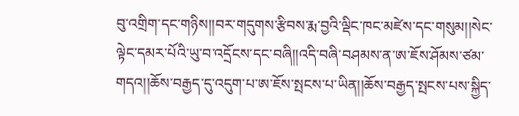བུ་འགྲིག་དང་གཉིས།།བར་གདུགས་རྩིབས་རྨ་བྱའི་ལྡིང་ཁང་མཛེས་དང་གསུམ།།སེང་ལྟེང་དམར་པོའི་ཡུ་བ་འདྲོངས་དང་བཞི།།འདི་བཞི་བཤམས་ན་ཨ་ཇོས་ཤོམས་ཙམ་གདའ།།ཆོས་བརྒྱད་དུ་འདུག་པ་ཨ་ཇོས་སྤངས་པ་ཡིན།།ཆོས་བརྒྱད་སྤངས་པས་སྐྱིད་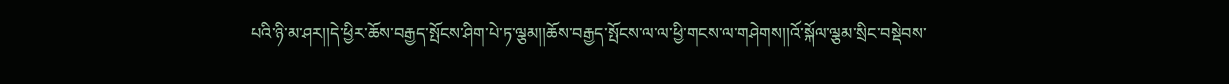པའི་ཉི་མ་ཤར།།དེ་ཕྱིར་ཆོས་བརྒྱད་སྤོངས་ཤིག་པེ་ཏ་ལྕམ།།ཆོས་བརྒྱད་སྤོངས་ལ་ལ་ཕྱི་གངས་ལ་གཤེགས།།འོ་སྐོལ་ལྕམ་སྲིང་བསྡེབས་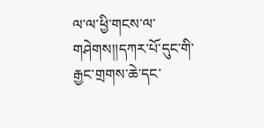ལ་ལ་ཕྱི་གངས་ལ་གཤེགས།།དཀར་པོ་དུང་གི་རྒྱང་གྲགས་ཆེ་དང་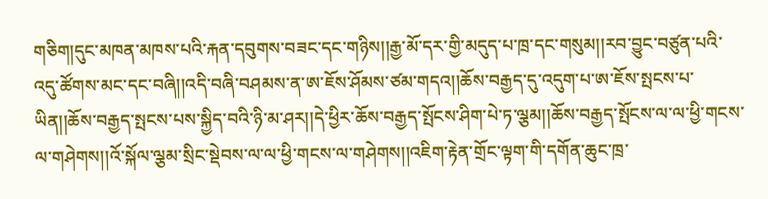གཅིག།དུང་མཁན་མཁས་པའི་རྐན་དབུགས་བཟང་དང་གཉིས།།རྒྱ་མོ་དར་གྱི་མདུད་པ་ཁྲ་དང་གསུམ།།རབ་བྱུང་བཙུན་པའི་འདུ་ཚོགས་མང་དང་བཞི།།འདི་བཞི་བཤམས་ན་ཨ་ཇོས་ཤོམས་ཙམ་གདའ།།ཆོས་བརྒྱད་དུ་འདུག་པ་ཨ་ཇོས་སྤངས་པ་ཡིན།།ཆོས་བརྒྱད་སྤངས་པས་སྐྱིད་བའི་ཉི་མ་ཤར།།དེ་ཕྱིར་ཆོས་བརྒྱད་སྤོངས་ཤིག་པེ་ཏ་ལྕམ།།ཆོས་བརྒྱད་སྤོངས་ལ་ལ་ཕྱི་གངས་ལ་གཤེགས།།འོ་སྐོལ་ལྕམ་སྲིང་སྡེབས་ལ་ལ་ཕྱི་གངས་ལ་གཤེགས།།འཇིག་རྟེན་གྲོང་ལྟག་གི་དགོན་ཆུང་ཁྲ་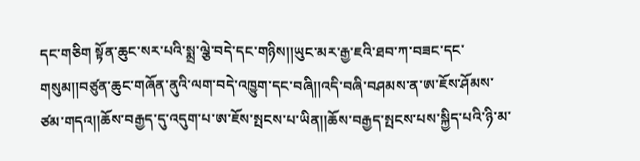དང་གཅིག སྟོན་ཆུང་སར་པའི་སྨྲ་ལྕེ་བདེ་དང་གཉིས།།ཡུང་མར་རྒྱ་ཇའི་ཐབ་ཀ་བཟང་དང་གསུམ།།བཙུན་ཆུང་གཞོན་ནུའི་ལག་བདེ་འཁྱུག་དང་བཞི།།འདི་བཞི་བཤམས་ན་ཨ་ཇོས་ཤོམས་ཙམ་གདའ།།ཆོས་བརྒྱད་དུ་འདུག་པ་ཨ་ཇོས་སྤངས་པ་ཡིན།།ཆོས་བརྒྱད་སྤངས་པས་སྐྱིད་པའི་ཉི་མ་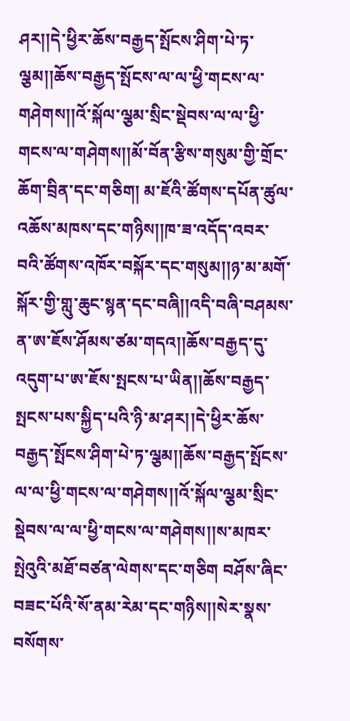ཤར།།དེ་ཕྱིར་ཆོས་བརྒྱད་སྤོངས་ཤིག་པེ་ཏ་ལྕམ།།ཆོས་བརྒྱད་སྤོངས་ལ་ལ་ཕྱི་གངས་ལ་གཤེགས།།འོ་སྐོལ་ལྕམ་སྲིང་སྡེབས་ལ་ལ་ཕྱི་གངས་ལ་གཤེགས།།མོ་བོན་རྩིས་གསུམ་གྱི་གྲོང་ཆོག་བྲིན་དང་གཅིག། མ་ཇོའི་ཚོགས་དཔོན་ཚུལ་འཆོས་མཁས་དང་གཉིས།།ཁ་ཟ་འདོད་འབར་བའི་ཚོགས་འཁོར་བསྐོར་དང་གསུམ།།ཉ་མ་མགོ་སྐོར་གྱི་གླུ་ཆུང་སྙན་དང་བཞི།།འདི་བཞི་བཤམས་ན་ཨ་ཇོས་ཤོམས་ཙམ་གདའ།།ཆོས་བརྒྱད་དུ་འདུག་པ་ཨ་ཇོས་སྤངས་པ་ཡིན།།ཆོས་བརྒྱད་སྤངས་པས་སྐྱིད་པའི་ཉི་མ་ཤར།།དེ་ཕྱིར་ཆོས་བརྒྱད་སྤོངས་ཤིག་པེ་ཏ་ལྕམ།།ཆོས་བརྒྱད་སྤོངས་ལ་ལ་ཕྱི་གངས་ལ་གཤེགས།།འོ་སྐོལ་ལྕམ་སྲིང་སྡེབས་ལ་ལ་ཕྱི་གངས་ལ་གཤེགས།།ས་མཁར་སྤེའུའི་མཐོ་བཙན་ལེགས་དང་གཅིག བཤོས་ཞིང་བཟང་པོའི་སོ་ནམ་རེམ་དང་གཉིས།།སེར་སྣས་བསོགས་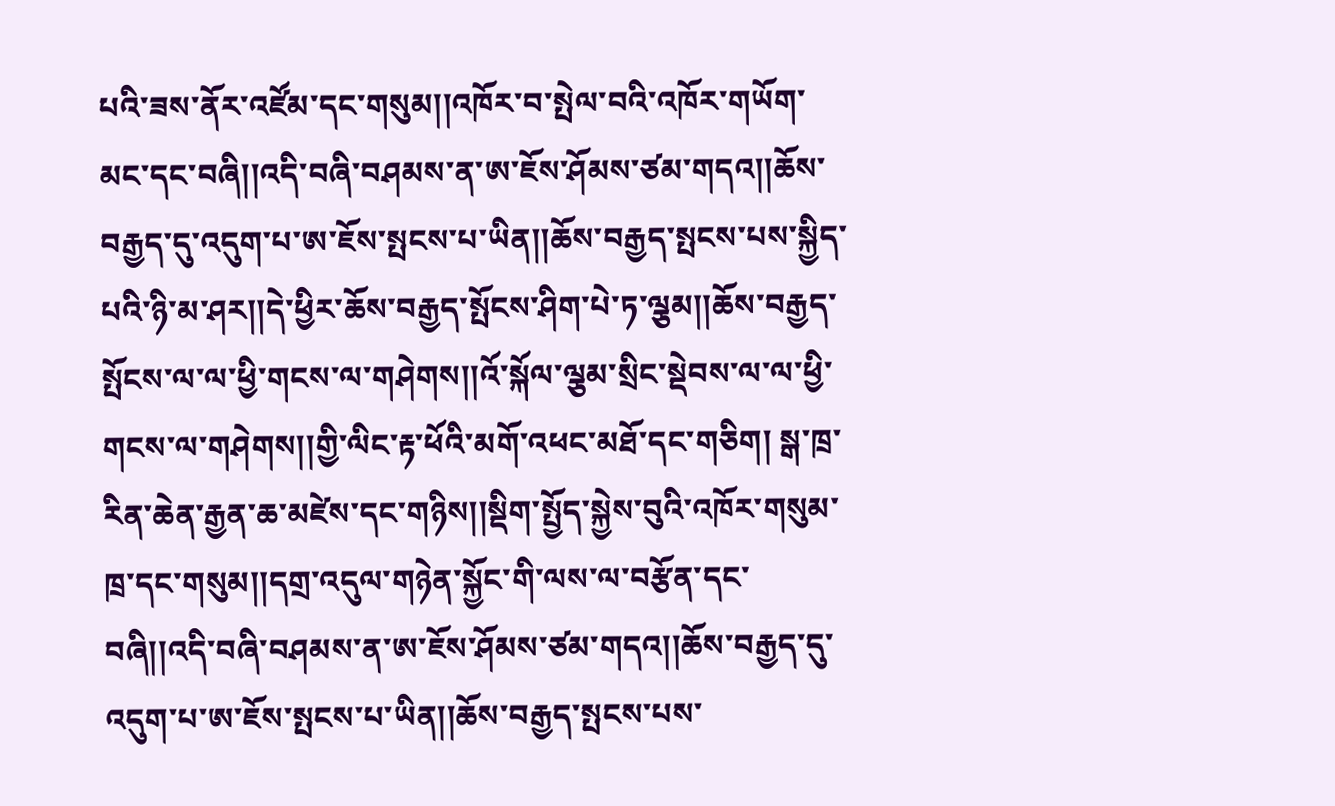པའི་ཟས་ནོར་འཛོམ་དང་གསུམ།།འཁོར་བ་སྤེལ་བའི་འཁོར་གཡོག་མང་དང་བཞི།།འདི་བཞི་བཤམས་ན་ཨ་ཇོས་ཤོམས་ཙམ་གདའ།།ཆོས་བརྒྱད་དུ་འདུག་པ་ཨ་ཇོས་སྤངས་པ་ཡིན།།ཆོས་བརྒྱད་སྤངས་པས་སྐྱིད་པའི་ཉི་མ་ཤར།།དེ་ཕྱིར་ཆོས་བརྒྱད་སྤོངས་ཤིག་པེ་ཏ་ལྕམ།།ཆོས་བརྒྱད་སྤོངས་ལ་ལ་ཕྱི་གངས་ལ་གཤེགས།།འོ་སྐོལ་ལྕམ་སྲིང་སྡེབས་ལ་ལ་ཕྱི་གངས་ལ་གཤེགས།།གྱི་ལིང་རྟ་ཕོའི་མགོ་འཕང་མཐོ་དང་གཅིག། སྒ་ཁྲ་རིན་ཆེན་རྒྱན་ཆ་མཛེས་དང་གཉིས།།སྡིག་སྤྱོད་སྐྱེས་བུའི་འཁོར་གསུམ་ཁྲ་དང་གསུམ།།དགྲ་འདུལ་གཉེན་སྐྱོང་གི་ལས་ལ་བརྩོན་དང་བཞི།།འདི་བཞི་བཤམས་ན་ཨ་ཇོས་ཤོམས་ཙམ་གདའ།།ཆོས་བརྒྱད་དུ་འདུག་པ་ཨ་ཇོས་སྤངས་པ་ཡིན།།ཆོས་བརྒྱད་སྤངས་པས་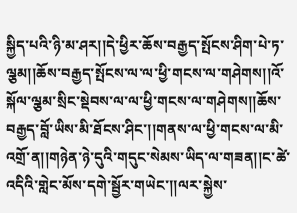སྐྱིད་པའི་ཉི་མ་ཤར།།དེ་ཕྱིར་ཆོས་བརྒྱད་སྤོངས་ཤིག་པེ་ཏ་ལྕམ།།ཆོས་བརྒྱད་སྤོངས་ལ་ལ་ཕྱི་གངས་ལ་གཤེགས།།འོ་སྐོལ་ལྕམ་སྲིང་སྡེབས་ལ་ལ་ཕྱི་གངས་ལ་གཤེགས།།ཆོས་བརྒྱད་བློ་ཡིས་མི་ཐོངས་ཤིང་།།གནས་ལ་ཕྱི་གངས་ལ་མི་འགྲོ་ན།།གཉེན་ཉེ་དུའི་གདུང་སེམས་ཡིད་ལ་གཟན།།ང་ཚེ་འདིའི་གླེང་མོས་དགེ་སྦྱོར་གཡེང་།།ལར་སྐྱེས་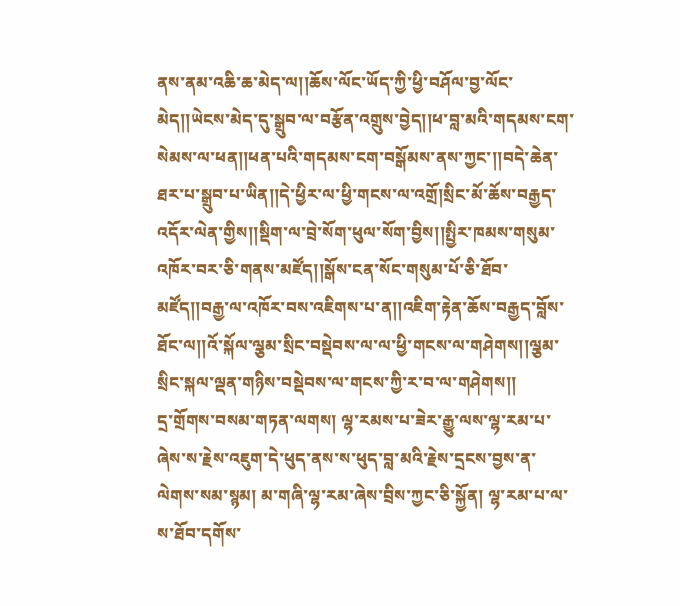ནས་ནམ་འཆི་ཆ་མེད་ལ།།ཆོས་ལོང་ཡོད་ཀྱི་ཕྱི་བཤོལ་བྱ་ལོང་མེད།།ཡེངས་མེད་དུ་སྒྲུབ་ལ་བརྩོན་འགྲུས་བྱེད།།ཕ་བླ་མའི་གདམས་ངག་སེམས་ལ་ཕན།།ཕན་པའི་གདམས་ངག་བསྒོམས་ནས་ཀྱང་།།བདེ་ཆེན་ཐར་པ་སྒྲུབ་པ་ཡིན།།དེ་ཕྱིར་ལ་ཕྱི་གངས་ལ་འགྲོ།སྲིང་མོ་ཆོས་བརྒྱད་འདོར་ལེན་གྱིས།།སྡིག་ལ་བྲེ་སོག་ཕུལ་སོག་བྱིས།།སྤྱིར་ཁམས་གསུམ་འཁོར་བར་ཅི་གནས་མཛོད།།སྒོས་ངན་སོང་གསུམ་པོ་ཅི་ཐོབ་མཛོད།།བརྒྱ་ལ་འཁོར་བས་འཇིགས་པ་ན།།འཇིག་རྟེན་ཆོས་བརྒྱད་བློས་ཐོང་ལ།།འོ་སྐོལ་ལྕམ་སྲིང་བསྡེབས་ལ་ལ་ཕྱི་གངས་ལ་གཤེགས།།ལྕམ་སྲིང་སྐལ་ལྡན་གཉིས་བསྡེབས་ལ་གངས་ཀྱི་ར་བ་ལ་གཤེགས།།
དྲ་གྲོགས་བསམ་གཏན་ལགས། ལྷ་རམས་པ་ཟེར་རྒྱུ་ལས་ལྷ་རམ་པ་ཞེས་ས་རྗེས་འཇུག་དེ་ཕུད་ནས་ས་ཕུད་བླ་མའི་རྗེས་དྲངས་བྱས་ན་ལེགས་སམ་སྙམ། མ་གཞི་ལྷ་རམ་ཞེས་བྲིས་ཀྱང་ཅི་སྐྱོན། ལྷ་རམ་པ་ལ་ས་ཐོབ་དགོས་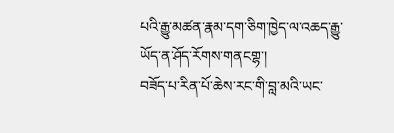པའི་རྒྱུ་མཚན་རྣམ་དག་ཅིག་ཁྱེད་ལ་འཆད་རྒྱུ་ཡོད་ན་ཤོད་རོགས་གནངགྷ་།
བཟོད་པ་རིན་པོ་ཆེས་རང་གི་བླ་མའི་ཡང་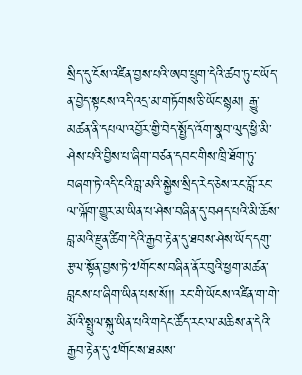སྲིད་དུ་ངོས་འཛིན་བྱས་པའི་ཨབ་པྲུག་དེའི་ཚབ་ཏུ་ང་ཡོད་ན་བྱེད་སྟངས་འདི་འདྲ་མ་གཏོགས་ཅི་ཡོང་སྙམ། རྒྱུ་མཚན་ནི་དཔལ་འབྱོར་གྱི་བེད་སྤྱོད་འོག་སྣབ་ལུད་ཕྱི་མི་ཤེས་པའི་བྱིས་པ་ཞིག་བཙན་དབང་གིས་ཁྲི་ཐོག་ཏུ་བཞག་ཏེ་འདི་ངའི་བླ་མའི་སྐྱེས་སྲིད་རེད་ཅེས་རང་བློ་རང་ལ་ལྐོག་གྱུར་མ་ཡིན་པ་ཤེས་བཞིན་དུ་བཤད་པའི་མི་ཆོས་བླ་མའི་རྫུན་ཚིག་དེའི་རྒྱབ་རྟེན་དུ་ཐབས་ཤེས་ཡོད་དགུ་རྩལ་སྟོན་བྱས་ཏེ་༧གོང་ས་བཞིན་ནོར་བུའི་ཕྱག་མཚན་བླངས་པ་ཞིག་ཡིན་པས་སོ།། རང་གི་ཡོངས་འཛིན་ག་གེ་མོའི་སྤྲུལ་སྐུ་ཡིན་པའི་གདེང་ཚོད་རང་ལ་མཆིས་ན་དེའི་རྒྱབ་རྟེན་དུ་༧གོང་ས་ཐམས་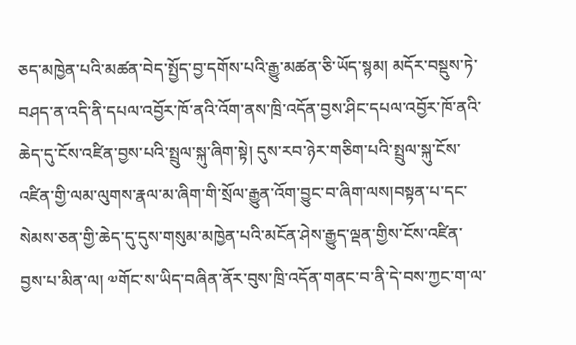ཅད་མཁྱེན་པའི་མཚན་བེད་སྤྱོད་བྱ་དགོས་པའི་རྒྱུ་མཚན་ཅི་ཡོད་སྙམ། མདོར་བསྡུས་ཏེ་བཤད་ན་འདི་ནི་དཔལ་འབྱོར་ཁོ་ནའི་འོག་ནས་ཁྲི་འདོན་བྱས་ཤིང་དཔལ་འབྱོར་ཁོ་ནའི་ཆེད་དུ་ངོས་འཛིན་བྱས་པའི་སྤྲུལ་སྐུ་ཞིག་སྟེ། དུས་རབ་ཉེར་གཅིག་པའི་སྤྲུལ་སྐུ་ངོས་འཛིན་གྱི་ལམ་ལུགས་རྣལ་མ་ཞིག་གི་སྲོལ་རྒྱུན་འོག་བྱུང་བ་ཞིག་ལས།བསྟན་པ་དང་སེམས་ཅན་གྱི་ཆེད་དུ་དུས་གསུམ་མཁྱེན་པའི་མངོན་ཤེས་རྒྱུད་ལྡན་གྱིས་ངོས་འཛིན་བྱས་པ་མིན་ལ། ༧གོང་ས་ཡིད་བཞིན་ནོར་བུས་ཁྲི་འདོན་གནང་བ་ནི་དེ་བས་ཀྱང་ག་ལ་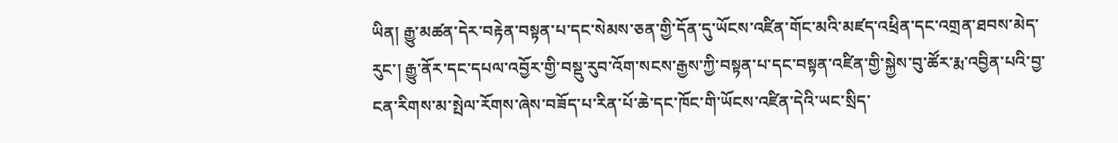ཡིན། རྒྱུ་མཚན་དེར་བརྟེན་བསྟན་པ་དང་སེམས་ཅན་གྱི་དོན་དུ་ཡོངས་འཛིན་གོང་མའི་མཛད་འཕྲིན་དང་འགྲན་ཐབས་མེད་རུང་། རྒྱུ་ནོར་དང་དཔལ་འབྱོར་གྱི་བསྡུ་རུབ་འོག་སངས་རྒྱས་ཀྱི་བསྟན་པ་དང་བསྟན་འཛིན་གྱི་སྐྱེས་བུ་ཚོར་རྨ་འབྱིན་པའི་བྱ་ངན་རིགས་མ་སྤེལ་རོགས་ཞེས་བཟོད་པ་རིན་པོ་ཆེ་དང་ཁོང་གི་ཡོངས་འཛིན་དེའི་ཡང་སྲིད་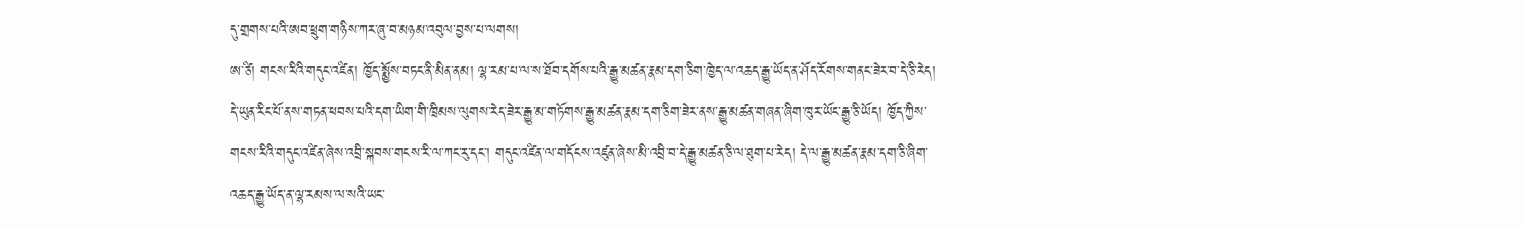དུ་གྲགས་པའི་ཨབ་ཕྲུག་གཉིས་ཀར་ཞུ་བ་མཉམ་འབུལ་བྱས་པ་ལགས།
ཨ་ཙི། གངས་རིའི་གདུང་འཛིན། ཁྱོད་སྨྱོས་བཏང་ནི་མིན་ནམ། ལྷ་རམ་པ་ལ་ས་ཐོབ་དགོས་པའི་རྒྱུ་མཚན་རྣམ་དག་ཅིག་ཁྱེད་ལ་འཆད་རྒྱུ་ཡོད་ན་ཤོད་རོགས་གནང་ཟེར་བ་དེ་ཅི་རེད། དེ་ཡུན་རིང་པོ་ནས་གཏན་ཕབས་པའི་དག་ཡིག་གི་ཁྲིམས་ལུགས་རེད་ཟེར་རྒྱུ་མ་གཏོགས་རྒྱུ་མཚན་རྣམ་དག་ཅིག་ཟེར་ནས་རྒྱུ་མཚན་གཞན་ཞིག་ཁུར་ཡོང་རྒྱུ་ཅི་ཡོད། ཁྱོད་ཀྱིས་གངས་རིའི་གདུང་འཛིན་ཞེས་འབྲི་སྐབས་གངས་རི་ལ་ཀང་རུ་དང་། གདུང་འཛིན་ལ་གདོངས་འཛུན་ཞེས་མི་འབྲི་བ་དེ་རྒྱུ་མཚན་ཅི་ལ་ཐུག་པ་རེད། དེ་ལ་རྒྱུ་མཚན་རྣམ་དག་ཅི་ཞིག་འཆད་རྒྱུ་ཡོད་ན་ལྷ་རམས་ལ་སའི་ཡང་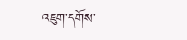འཇུག་དགོས་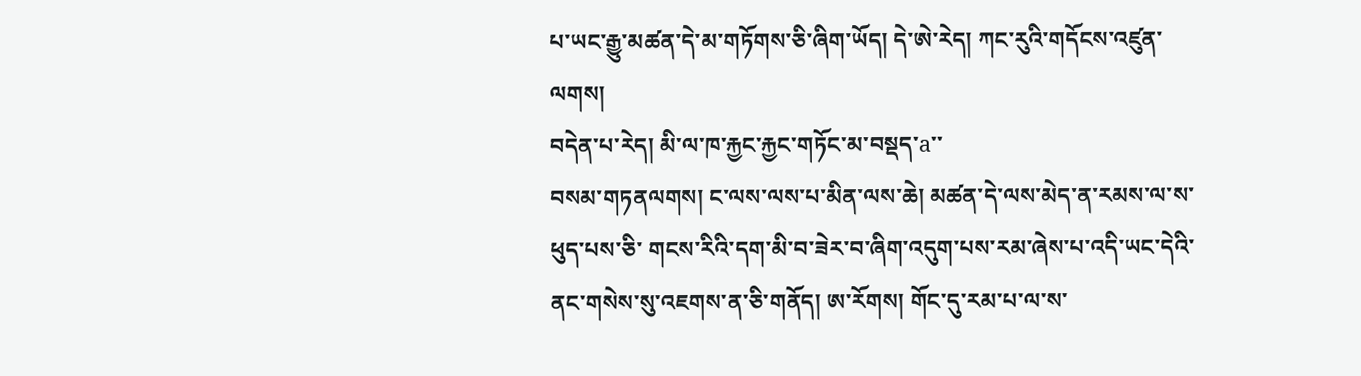པ་ཡང་རྒྱུ་མཚན་དེ་མ་གཏོགས་ཅི་ཞིག་ཡོད། དེ་ཨེ་རེད། ཀང་རུའི་གདོངས་འཛུན་ལགས།
བདེན་པ་རེད། མི་ལ་ཁ་རྐྱང་རྐྱང་གཏོང་མ་བསྡད་a་་
བསམ་གཏནལགས། ང་ལས་ལས་པ་མིན་ལས་ཆེ། མཚན་དེ་ལས་མེད་ན་རམས་ལ་ས་ཕུད་པས་ཅི་ གངས་རིའི་དག་མི་བ་ཟེར་བ་ཞིག་འདུག་པས་རམ་ཞེས་པ་འདི་ཡང་དེའི་ནང་གསེས་སུ་འཇགས་ན་ཅི་གནོད། ཨ་རོགས། གོང་དུ་རམ་པ་ལ་ས་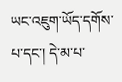ཡང་འཇུག་ཡོད་དགོས་པ་དང་། དེ་མ་པ་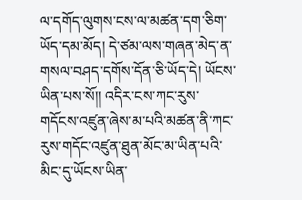ལ་དགོད་ལུགས་ངས་ལ་མཚན་དག་ཅིག་ཡོད་དམ་མོད། དེ་ཙམ་ལས་གཞན་མེད་ན་གསལ་བཤད་དགོས་དོན་ཅི་ཡོད་དེ། ཡོངས་ཡིན་པས་སོ།། འདིར་ངས་ཀང་རུས་གདོངས་འཛུན་ཞེས་མ་པའི་མཚན་ནི་ཀང་རུས་གདོང་འཛུན་ཐུན་མོང་མ་ཡིན་པའི་མིང་དུ་ཡོངས་ཡིན་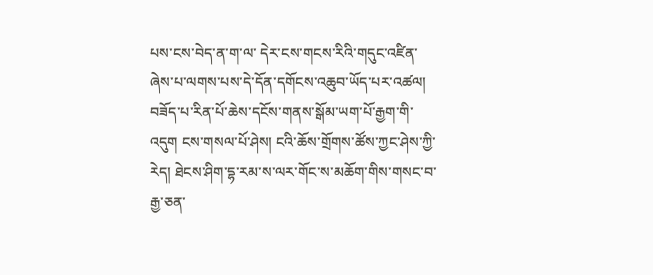པས་ངས་བེད་ན་ག་ལ་ དེར་ངས་གངས་རིའི་གདུང་འཛིན་ཞེས་པ་ལགས་པས་དེ་དོན་དགོངས་འཆུབ་ཡོད་པར་འཚལ།
བཟོད་པ་རིན་པོ་ཆེས་དངོས་གནས་སྒོམ་ཡག་པོ་རྒྱག་གི་འདུག ངས་གསལ་པོ་ཤེས། ངའི་ཆོས་གྲོགས་ཚོས་ཀྱང་ཤེས་ཀྱི་རེད། ཐེངས་ཤིག་དྷ་རམ་ས་ལར་གོང་ས་མཆོག་གིས་གསང་བ་རྒྱ་ཅན་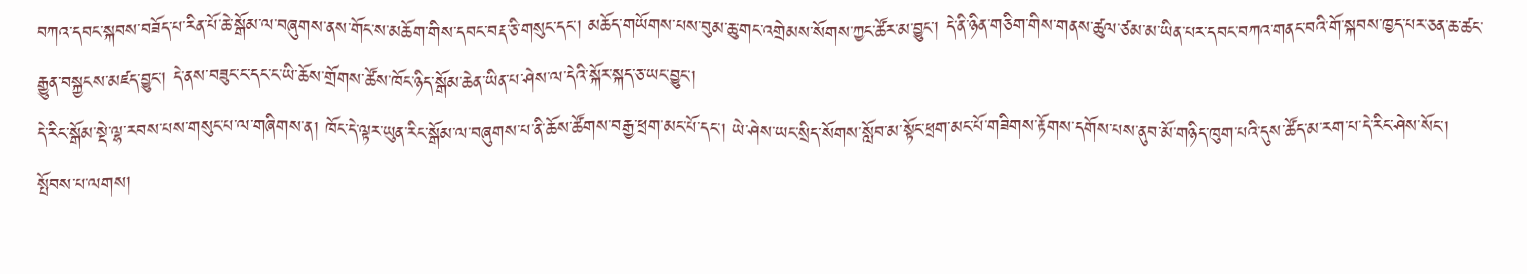བཀའ་དབང་སྐབས་བཟོད་པ་རིན་པོ་ཆེ་སྒོམ་ལ་བཞུགས་ནས་གོང་ས་མཆོག་གིས་དབང་བརྡ་ཅི་གསུང་དང་། མཆོད་གཡོགས་པས་བུམ་ཆུ་གང་འགྲེམས་སོགས་ཀྱང་ཚོར་མ་བྱུང་། དེ་ནི་ཉིན་གཅིག་གིས་གནས་ཚུལ་ཙམ་མ་ཡིན་པར་དབང་བཀའ་གནང་བའི་གོ་སྐབས་ཁྱད་པར་ཅན་ཆ་ཚང་རྒྱུན་བསྐྱངས་མཛད་བྱུང་། དེ་ནས་བཟུང་ང་དང་ང་ཡི་ཆོས་གྲོགས་ཚོས་ཁོང་ཉིད་སྒོམ་ཆེན་ཡིན་པ་ཤེས་ལ་དེའི་སྐོར་སྐད་ཅ་ཡང་བྱུང་།
དེ་རིང་སྒོམ་སྡེ་ལྷ་རབས་པས་གསུང་པ་ལ་གཞིགས་ན། ཁོང་དེ་ལྟར་ཡུན་རིང་སྒོམ་ལ་བཞུགས་པ་ནི་ཆོས་ཚོགས་བརྒྱ་ཕྲག་མང་པོ་དང་། ཡེ་ཤེས་ཡང་སྲིད་སོགས་སློབ་མ་སྟོང་ཕྲག་མང་པོ་གཟིགས་རྟོགས་དགོས་པས་ནུབ་མོ་གཉིད་ཁུག་པའི་དུས་ཚོད་མ་རག་པ་དེ་རིང་ཤེས་སོང་།
སྤོབས་པ་ལགས།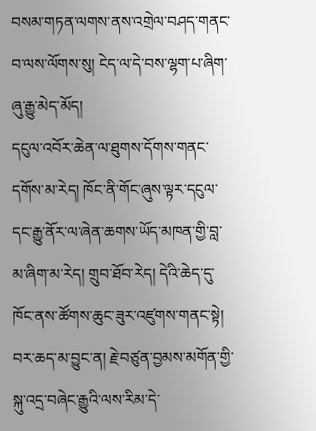བསམ་གཏན་ལགས་ནས་འགྲེལ་བཤད་གནང་བ་ལས་ལོགས་སུ། ངེད་ལ་དེ་བས་ལྷག་པ་ཞིག་ཞུ་རྒྱུ་མེད་མོད།
དངུལ་འབོར་ཆེན་ལ་ཐུགས་དོགས་གནང་དགོས་མ་རེད། ཁོང་ནི་གོང་ཞུས་ལྟར་དངུལ་དང་རྒྱུ་ནོར་ལ་ཞེན་ཆགས་ཡོད་མཁན་གྱི་བླ་མ་ཞིག་མ་རེད། གྲུབ་ཐོབ་རེད། དེའི་ཆེད་དུ་ཁོང་ནས་ཚོགས་ཆུང་ཟུར་འཛུགས་གནང་སྟེ། བར་ཆད་མ་བྱུང་ན། རྗེ་བཙུན་བྱམས་མགོན་གྱི་སྐུ་འདྲ་བཞེང་རྒྱུའི་ལས་རིམ་དེ་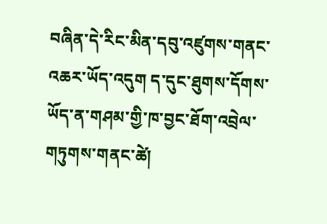བཞིན་དེ་རིང་མིན་དབུ་འཛུགས་གནང་འཆར་ཡོད་འདུག ད་དུང་ཐུགས་དོགས་ཡོད་ན་གཤམ་གྱི་ཁ་བྱང་ཐོག་འབྲེལ་གཏུགས་གནང་ཚེ།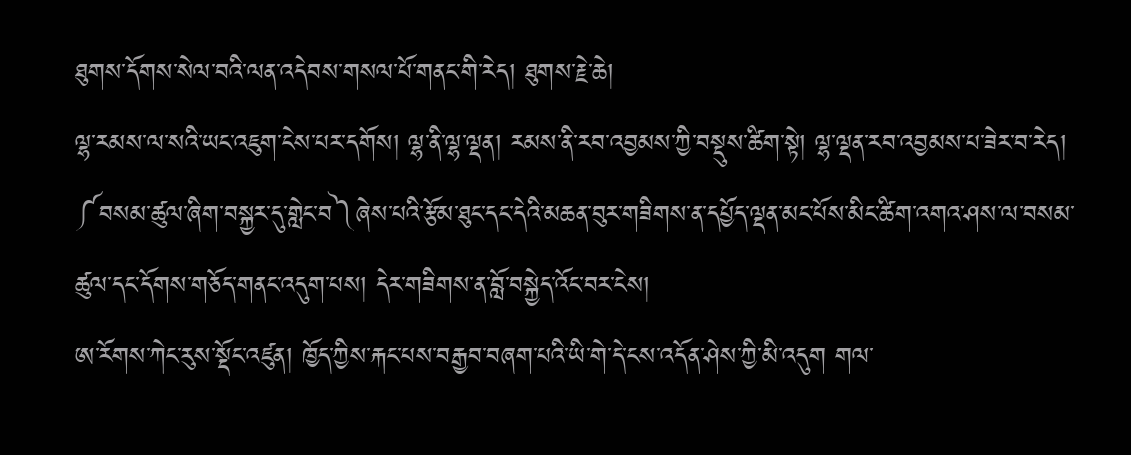ཐུགས་དོགས་སེལ་བའི་ལན་འདེབས་གསལ་པོ་གནང་གི་རེད། ཐུགས་རྗེ་ཆེ།
ལྷ་རམས་ལ་སའི་ཡང་འཇུག་ངེས་པར་དགོས། ལྷ་ནི་ལྷ་ལྡན། རམས་ནི་རབ་འབྱམས་ཀྱི་བསྡུས་ཚིག་སྟེ། ལྷ་ལྡན་རབ་འབྱམས་པ་ཟེར་བ་རེད།
༼བསམ་ཚུལ་ཞིག་བསྐྱར་དུ་གླེང་བ༽ཞེས་པའི་རྩོམ་ཐུང་དང་དེའི་མཆན་བུར་གཟིགས་ན་དཔྱོད་ལྡན་མང་པོས་མིང་ཚིག་འགའ་ཤས་ལ་བསམ་ཚུལ་དང་དོགས་གཅོད་གནང་འདུག་པས། དེར་གཟིགས་ན་བློ་བསྐྱེད་འོང་བར་ངེས།
ཨ་རོགས་ཀེང་རུས་སྡོང་འཛུན། ཁྱོད་ཀྱིས་རྐང་པས་བརྒྱབ་བཞག་པའི་ཡི་གེ་དེ་ངས་འདོན་ཤེས་ཀྱི་མི་འདུག གལ་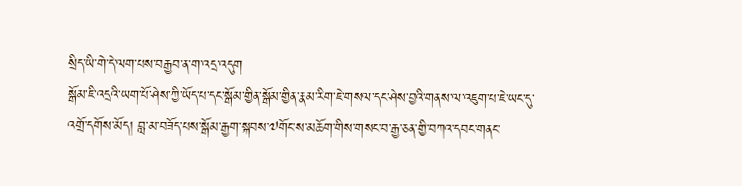སྲིད་ཡི་གེ་དེ་ལག་པས་བརྒྱབ་ན་ག་འདྲ་འདུག
སྒོམ་ཇི་འདྲའི་ཡག་པོ་ཤེས་ཀྱི་ཡོད་པ་དང་སྒོམ་གྱིན་སྒོམ་གྱིན་རྣམ་རིག་ཇེ་གསལ་དང་ཤེས་བྱའི་གནས་ལ་འཇུག་པ་ཇེ་ཡང་དུ་འགྲོ་དགོས་མོད། བླ་མ་བཟོད་པས་སྒོམ་རྒྱག་སྐབས་༧གོང་ས་མཆོག་གིས་གསང་བ་རྒྱ་ཅན་གྱི་བཀའ་དབང་གནང་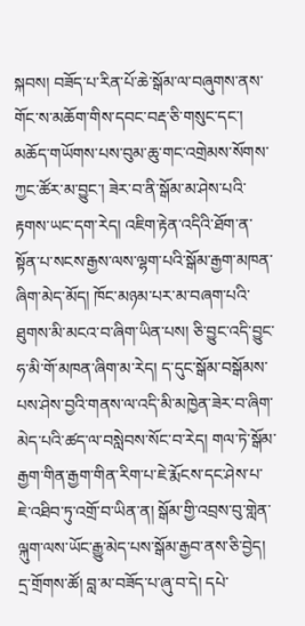སྐབས། བཟོད་པ་རིན་པོ་ཆེ་སྒོམ་ལ་བཞུགས་ནས་གོང་ས་མཆོག་གིས་དབང་བརྡ་ཅི་གསུང་དང་། མཆོད་གཡོགས་པས་བུམ་ཆུ་གང་འགྲེམས་སོགས་ཀྱང་ཚོར་མ་བྱུང་། ཟེར་བ་ནི་སྒོམ་མ་ཤེས་པའི་རྟགས་ཡང་དག་རེད། འཇིག་རྟེན་འདིའི་ཐོག་ན་སྟོན་པ་སངས་རྒྱས་ལས་ལྷག་པའི་སྒོམ་རྒྱག་མཁན་ཞིག་མེད་མོད། ཁོང་མཉམ་པར་མ་བཞག་པའི་ཐུགས་མི་མངའ་བ་ཞིག་ཡིན་པས། ཅི་བྱུང་འདི་བྱུང་ཧ་མི་གོ་མཁན་ཞིག་མ་རེད། ད་དུང་སྒོམ་བསྒོམས་པས་ཤེས་བྱའི་གནས་ལ་འདི་མི་མཁྱེན་ཟེར་བ་ཞིག་མེད་པའི་ཚད་ལ་བསླེབས་སོང་བ་རེད། གལ་ཏེ་སྒོམ་རྒྱག་གིན་རྒྱག་གིན་རིག་པ་ཇེ་རྨོངས་དང་ཤེས་པ་ཇེ་འཐིབ་ཏུ་འགྲོ་བ་ཡིན་ན། སྒོམ་གྱི་འབྲས་བུ་གླེན་ལྐུག་ལས་ཡོང་རྒྱུ་མེད་པས་སྒོམ་རྒྱབ་ནས་ཅི་བྱེད།
དྲ་གྲོགས་ཚོ། བླ་མ་བཟོད་པ་ཞུ་བ་དེ། དཔེ་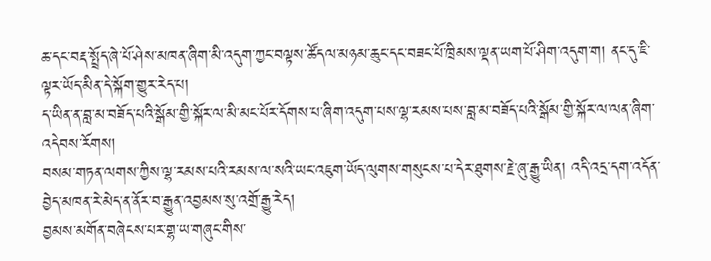ཆ་དང་བརྡ་སྤྲོད་ཞེ་པོ་ཤེས་མཁན་ཞིག་མི་འདུག་ཀྱང་བལྟས་ཚོདལ་མཉམ་ཆུང་དང་བཟང་པོ་ཁྲིམས་ལྡན་ཡག་པོ་ཤིག་འདུག་ག། ནང་དུ་ཇི་ལྟར་ཡོད་མིན་དེ་སྐོག་གྱུར་རེད་པ།
ད་ཡིན་ན་བླ་མ་བཟོད་པའི་སྒོམ་གྱི་སྐོར་ལ་མི་མང་པོར་དོགས་པ་ཞིག་འདུག་པས་ལྷ་རམས་པས་བླ་མ་བཟོད་པའི་སྒོམ་གྱི་སྐོར་ལ་ལན་ཞིག་འདེབས་རོགས།
བསམ་གཏན་ལགས་ཀྱིས་ལྷ་རམས་པའི་རམས་ལ་སའི་ཡང་འཇུག་ཡོད་ལུགས་གསུངས་པ་དེར་ཐུགས་རྗེ་ཞུ་རྒྱུ་ཡིན། འདི་འདྲ་དག་འདོན་བྱེད་མཁན་རེ་མེད་ན་ནོར་བ་རྒྱུན་འབྱམས་སུ་འགྲོ་རྒྱུ་རེད།
བྱམས་མགོན་བཞེངས་པར་གྷ་ཡ་གཞུང་གིས་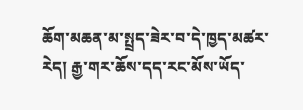ཆོག་མཆན་མ་སྤྲད་ཟེར་བ་དེ་ཁྱད་མཚར་རེད། རྒྱ་གར་ཆོས་དད་རང་མོས་ཡོད་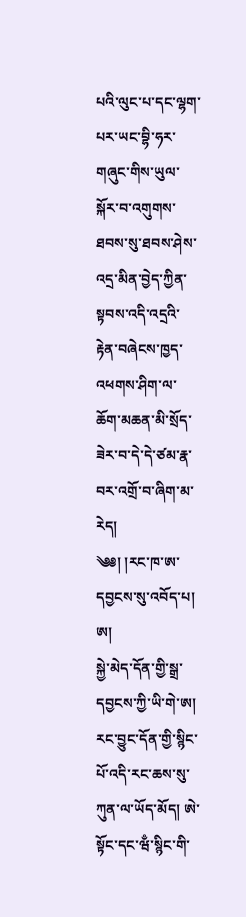པའི་ལུང་པ་དང་ལྷག་པར་ཡང་བྷི་ཧར་གཞུང་གིས་ཡུལ་སྐོར་བ་འགུགས་ཐབས་སུ་ཐབས་ཤེས་འདྲ་མིན་བྱེད་ཀྱིན་སྟབས་འདི་འདྲའི་རྟེན་བཞེངས་ཁྱད་འཕགས་ཤིག་ལ་ཆོག་མཆན་མི་སྲོད་ཟེར་བ་དེ་དེ་ཙམ་རྣ་བར་འགྲོ་བ་ཞིག་མ་རེད།
༄༅། །རང་ཁ་ཨ་དབྱངས་སུ་འབོད་པ།
ཨ།
སྐྱེ་མེད་དོན་གྱི་སྒྲ་དབྱངས་ཀྱི་ཡི་གེ་ཨ། རང་བྱུང་དོན་གྱི་སྙིང་པོ་འདི་རང་ཆས་སུ་ཀུན་ལ་ཡོད་མོད། ཨེ་སྟོང་དང་ཝྃ་སྙིང་གི་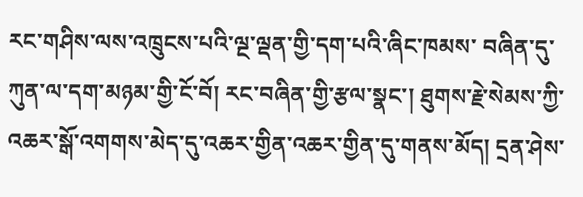རང་གཤིས་ལས་འཁྲུངས་པའི་ལྔ་ལྡན་གྱི་དག་པའི་ཞིང་ཁམས་ བཞིན་དུ་ཀུན་ལ་དག་མཉམ་གྱི་ངོ་བོ། རང་བཞིན་གྱི་རྩལ་སྣང་། ཐུགས་རྗེ་སེམས་ཀྱི་འཆར་སྒོ་འགགས་མེད་དུ་འཆར་གྱིན་འཆར་གྱིན་དུ་གནས་མོད། དྲན་ཤེས་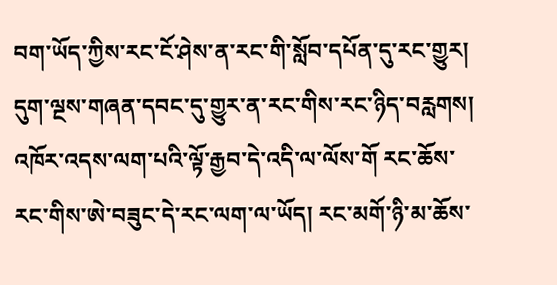བག་ཡོད་ཀྱིས་རང་ངོ་ཤེས་ན་རང་གི་སློབ་དཔོན་དུ་རང་གྱུར། དུག་ལྔས་གཞན་དབང་དུ་གྱུར་ན་རང་གིས་རང་ཉིད་བརླགས། འཁོར་འདས་ལག་པའི་ལྟོ་རྒྱབ་དེ་འདི་ལ་ལོས་གོ རང་ཆོས་རང་གིས་ཨེ་བཟུང་དེ་རང་ལག་ལ་ཡོད། རང་མགོ་ཉི་མ་ཆོས་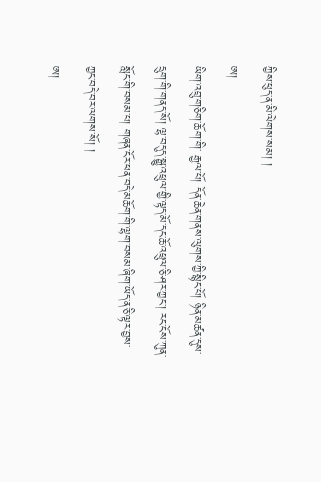ཀྱིས་ཕུད་ན་མི་ལེགས་སམ། །
ཨ།
ཡིག་འབྲུ་གཅིག་ཆོག་གི་ རྒྱལ་པོ། དོན་ཆེན་གནས་ལུགས་ཀྱི་སྙིང་པོ། ཉིན་མཚན་དུས་དྲུག་གི་གནད་སོ། ལྷ་བདུད་སྒྱུ་འཕྲུལ་གྱི་ལྟད་མོ་དང་ཆོ་འཕྲུལ་ཅི་ཤར་ཀྱང་། རང་ངོས་ཀུན་སློང་གི་བསམ་པ། གཞན་ངོར་ཕན་བདེ་མཆོག་གི་ལྷག་བསམ་ཞིག་ཡོད་ན་ཅི་ལྟར་བྱས་ཀྱང་བདེ་བར་ལགས་སོ། །
ཨ།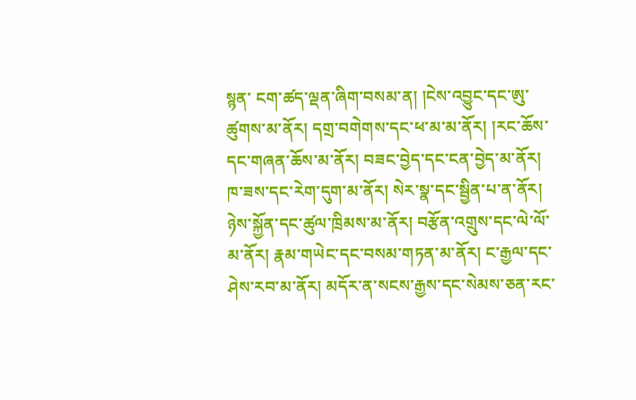སྙན་ ངག་ཚད་ལྡན་ཞིག་བསམ་ན། །ངེས་འབྱུང་དང་ཨུ་ཚུགས་མ་ནོར། དགྲ་བགེགས་དང་ཕ་མ་མ་ནོར། །རང་ཆོས་དང་གཞན་ཆོས་མ་ནོར། བཟང་བྱེད་དང་ངན་བྱེད་མ་ནོར། ཁ་ཟས་དང་རེག་དུག་མ་ནོར། སེར་སྣ་དང་སྦྱིན་པ་ན་ནོར། ཉེས་སྐྱོན་དང་ཚུལ་ཁྲིམས་མ་ནོར། བརྩོན་འགྲུས་དང་ལེ་ལོ་མ་ནོར། རྣམ་གཡེང་དང་བསམ་གཏན་མ་ནོར། ང་རྒྱལ་དང་ཤེས་རབ་མ་ནོར། མདོར་ན་སངས་རྒྱས་དང་སེམས་ཅན་རང་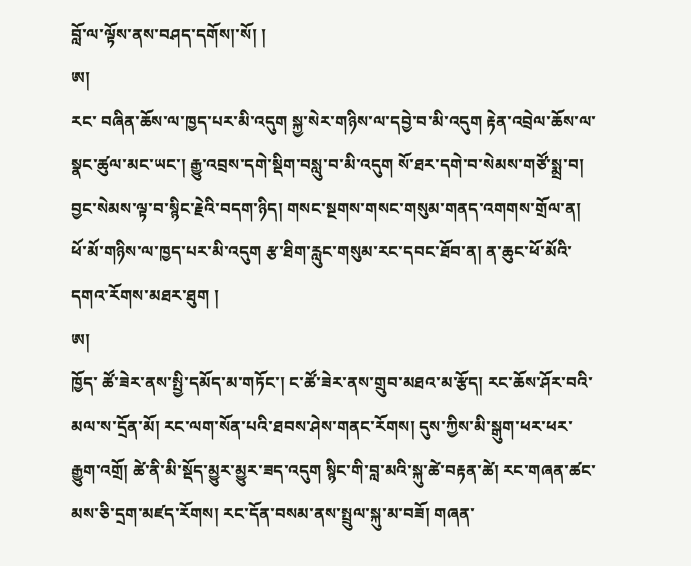བློ་ལ་ལྟོས་ནས་བཤད་དགོས།་སོ། །
ཨ།
རང་ བཞིན་ཆོས་ལ་ཁྱད་པར་མི་འདུག སྐྱ་སེར་གཉིས་ལ་དབྱེ་བ་མི་འདུག རྟེན་འབྲེལ་ཆོས་ལ་སྣང་ཚུལ་མང་ཡང་། རྒྱུ་འབྲས་དགེ་སྡིག་བསླུ་བ་མི་འདུག སོ་ཐར་དགེ་བ་སེམས་གཙོ་སྨྲ་བ། བྱང་སེམས་ལྟ་བ་སྙིང་རྗེའི་བདག་ཉིད། གསང་སྔགས་གསང་གསུམ་གནད་འགགས་གྲོལ་ན། ཕོ་མོ་གཉིས་ལ་ཁྱད་པར་མི་འདུག རྩ་ཐིག་རླུང་གསུམ་རང་དབང་ཐོབ་ན། ན་ཆུང་ཕོ་མོའི་དགའ་རོགས་མཐར་ཐུག །
ཨ།
ཁྱོད་ ཚོ་ཟེར་ནས་སྤྱི་དམོད་མ་གཏོང་། ང་ཚོ་ཟེར་ནས་གྲུབ་མཐའ་མ་རྩོད། རང་ཆོས་ཤོར་བའི་མལ་ས་དྲོན་མོ། རང་ལག་སོན་པའི་ཐབས་ཤེས་གནང་རོགས། དུས་ཀྱིས་མི་སྒུག་ཕར་ཕར་རྒྱུག་འགྲོ། ཚེ་ནི་མི་སྡོད་མྱུར་མྱུར་ཟད་འདུག སྙིང་གི་བླ་མའི་སྐུ་ཚེ་བརྟན་ཚེ། རང་གཞན་ཚང་མས་ཅི་དྲག་མཛད་རོགས། རང་དོན་བསམ་ནས་སྤྲུལ་སྐུ་མ་བཟོ། གཞན་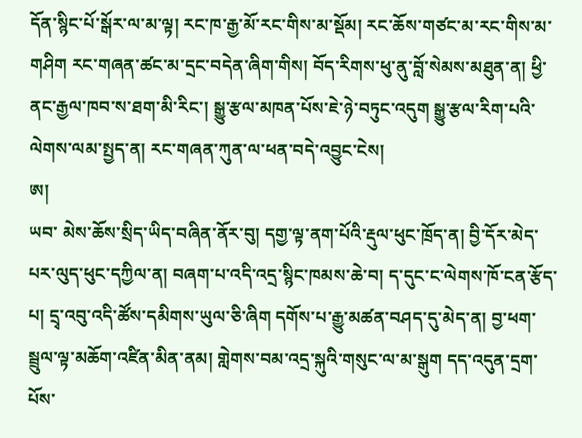དོན་སྙིང་པོ་སྒོར་ལ་མ་ལྟ། རང་ཁ་རྒྱ་མོ་རང་གིས་མ་སྡོམ། རང་ཆོས་གཙང་མ་རང་གིས་མ་གཤིག རང་གཞན་ཚང་མ་དྲང་བདེན་ཞིག་གིས། བོད་རིགས་ཕུ་ནུ་བློ་སེམས་མཐུན་ན། ཕྱི་ནང་རྒྱལ་ཁབ་ས་ཐག་མི་རིང་། སྒྱུ་རྩལ་མཁན་པོས་ཇེ་ཉེ་བཏུང་འདུག སྒྱུ་རྩལ་རིག་པའི་ལེགས་ལམ་སྤྱད་ན། རང་གཞན་ཀུན་ལ་ཕན་བདེ་འབྱུང་ངེས།
ཨ།
ཡབ་ མེས་ཆོས་སྲིད་ཡིད་བཞིན་ནོར་བུ། དགྱ་ལྟ་ནག་པོའི་རྡུལ་ཕུང་ཁྲོད་ན། བྱི་དོར་མེད་པར་ལུད་ཕུང་དཀྱིལ་ན། བཞག་པ་འདི་འདྲ་སྙིང་ཁམས་ཆེ་བ། ད་དུང་ང་ལེགས་ཁོ་ངན་རྩོད་པ། དྲྭ་འབུ་འདི་ཚོས་དམིགས་ཡུལ་ཅི་ཞིག དགོས་པ་རྒྱུ་མཚན་བཤད་དུ་མེད་ན། བྱ་ཕག་སྦྲུལ་ལྟ་མཆོག་འཛིན་མིན་ནམ། གླེགས་བམ་འདྲ་སྐུའི་གསུང་ལ་མ་སྒུག དད་འདུན་དྲག་པོས་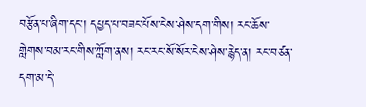བརྩོན་པ་ཞིག་དང་། དཔྱད་པ་བཟང་པོས་ངེས་ཤེས་དག་གིས། རང་ཆོས་གླེགས་བམ་རང་གིས་ཀློག་ནས། རང་རང་སོ་སོར་ངེས་ཤེས་རྙེད་ན། རང་བཙན་དག་མ་དེ་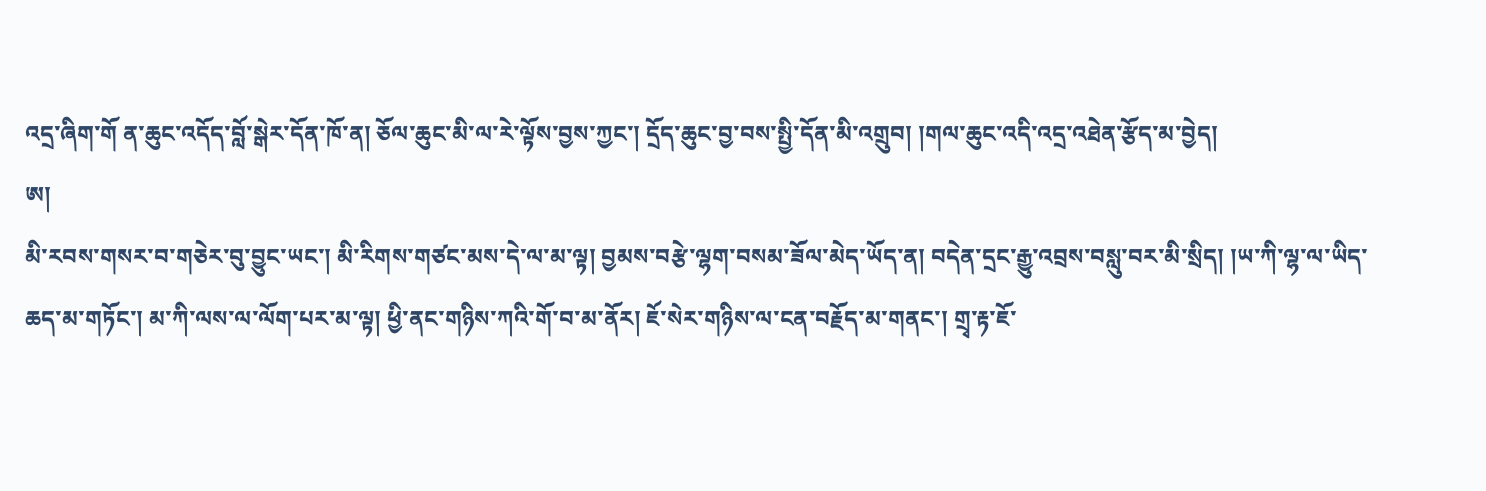འདྲ་ཞིག་གོ ན་ཆུང་འདོད་བློ་སྒེར་དོན་ཁོ་ན། ཅོལ་ཆུང་མི་ལ་རེ་ལྟོས་བྱས་ཀྱང་། དྲོད་ཆུང་བྱ་བས་སྤྱི་དོན་མི་འགྲུབ། །གལ་ཆུང་འདི་འདྲ་འཐེན་རྩོད་མ་བྱེད།
ཨ།
མི་རབས་གསར་བ་གཅེར་བུ་བྱུང་ཡང་། མི་རིགས་གཙང་མས་དེ་ལ་མ་ལྟ། བྱམས་བརྩེ་ལྷག་བསམ་ཟོལ་མེད་ཡོད་ན། བདེན་དྲང་རྒྱུ་འབྲས་བསླུ་བར་མི་སྲིད། །ཡ་ཀི་ལྷ་ལ་ཡིད་ཆད་མ་གཏོང་། མ་ཀི་ལས་ལ་ལོག་པར་མ་ལྟ། ཕྱི་ནང་གཉིས་ཀའི་གོ་བ་མ་ནོར། ཇོ་སེར་གཉིས་ལ་ངན་བརྗོད་མ་གནང་། གྲྭ་རྟ་ཇོ་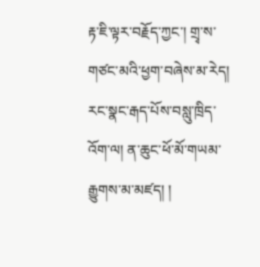རྟ་ཇི་ལྟར་བརྗོད་ཀྱང་། གྲྭ་ས་གཙང་མའི་ཕྱག་བཞེས་མ་རེད། རང་སྣང་རྒད་པོས་བསླུ་ཁྲིད་འོག་ལ། ན་ཆུང་ཕོ་མོ་གཡམ་རྒྱུགས་མ་མཛད། །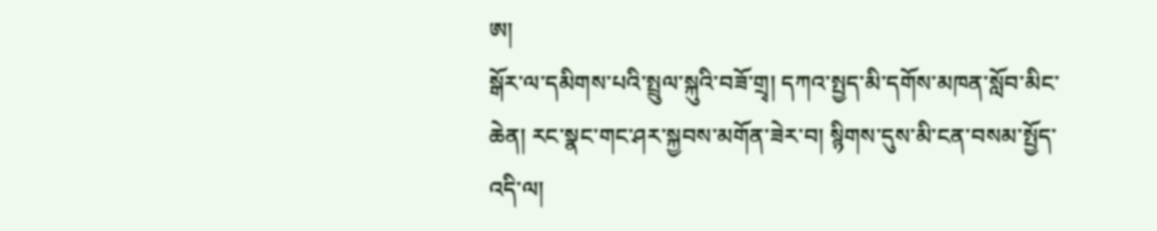ཨ།
སྒོར་ལ་དམིགས་པའི་སྤྲུལ་སྐུའི་བཟོ་གྲྭ། དཀའ་སྤྱད་མི་དགོས་མཁན་སློབ་མིང་ཆེན། རང་སྣང་གང་ཤར་སྐྱབས་མགོན་ཟེར་བ། སྙིགས་དུས་མི་ངན་བསམ་སྤྱོད་འདི་ལ།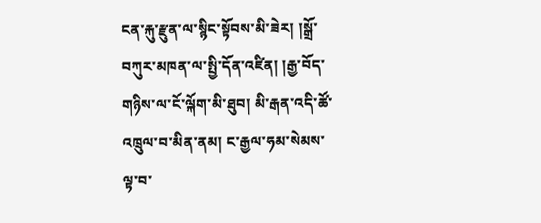ངན་རྐུ་རྫུན་ལ་སྙིང་སྟོབས་མི་ཟེར། །སྒྲོ་བཀུར་མཁན་ལ་སྤྱི་དོན་འཛིན། །རྒྱ་བོད་གཉིས་ལ་ངོ་ལྐོག་མི་ཐུབ། མི་རྒན་འདི་ཚོ་འཁྲུལ་བ་མིན་ནམ། ང་རྒྱལ་ཧམ་སེམས་ལྟ་བ་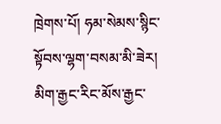ཁྲེགས་པོ། ཧམ་སེམས་སྙིང་སྟོབས་ལྷག་བསམ་མི་ཟེར། མིག་རྒྱང་རིང་མོས་རྒྱང་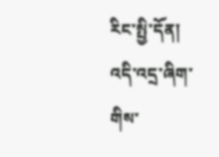རིང་སྤྱི་དོན། འདི་འདྲ་ཞིག་གིས་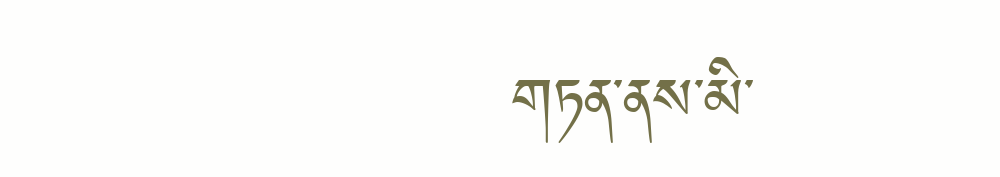གཏན་ནས་མི་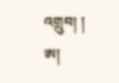འགྲུབ། །
ཨ།